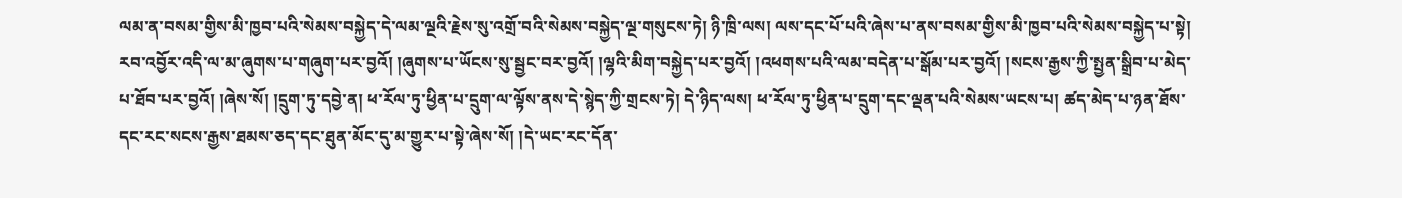ལམ་ན་བསམ་གྱིས་མི་ཁྱབ་པའི་སེམས་བསྐྱེད་དེ་ལམ་ལྔའི་རྗེས་སུ་འགྲོ་བའི་སེམས་བསྐྱེད་ལྔ་གསུངས་ཏེ། ཉི་ཁྲི་ལས། ལས་དང་པོ་པའི་ཞེས་པ་ནས་བསམ་གྱིས་མི་ཁྱབ་པའི་སེམས་བསྐྱེད་པ་སྟེ། རབ་འབྱོར་འདི་ལ་མ་ཞུགས་པ་གཞུག་པར་བྱའོ། །ཞུགས་པ་ཡོངས་སུ་སྦྱང་བར་བྱའོ། །ལྷའི་མིག་བསྐྱེད་པར་བྱའོ། །འཕགས་པའི་ལམ་བདེན་པ་སྒོམ་པར་བྱའོ། །སངས་རྒྱས་ཀྱི་སྤྱན་སྒྲིབ་པ་མེད་པ་ཐོབ་པར་བྱའོ། །ཞེས་སོ། །དྲུག་ཏུ་དབྱེ་ན། ཕ་རོལ་ཏུ་ཕྱིན་པ་དྲུག་ལ་ལྟོས་ནས་དེ་སྙེད་ཀྱི་གྲངས་ཏེ། དེ་ཉིད་ལས། ཕ་རོལ་ཏུ་ཕྱིན་པ་དྲུག་དང་ལྡན་པའི་སེམས་ཡངས་པ། ཚད་མེད་པ་ཉན་ཐོས་དང་རང་སངས་རྒྱས་ཐམས་ཅད་དང་ཐུན་མོང་དུ་མ་གྱུར་པ་སྟེ་ཞེས་སོ། །དེ་ཡང་རང་དོན་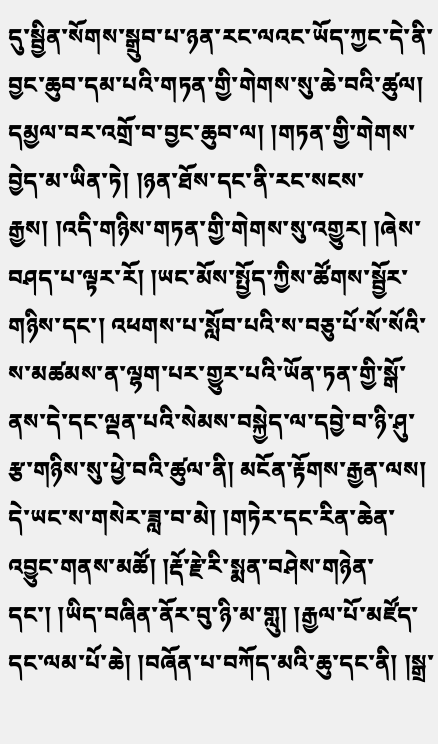དུ་སྦྱིན་སོགས་སྒྲུབ་པ་ཉན་རང་ལའང་ཡོད་ཀྱང་དེ་ནི་བྱང་ཆུབ་དམ་པའི་གཏན་གྱི་གེགས་སུ་ཆེ་བའི་ཚུལ། དམྱལ་བར་འགྲོ་བ་བྱང་ཆུབ་ལ། །གཏན་གྱི་གེགས་བྱེད་མ་ཡིན་ཏེ། །ཉན་ཐོས་དང་ནི་རང་སངས་རྒྱས། །འདི་གཉིས་གཏན་གྱི་གེགས་སུ་འགྱུར། །ཞེས་བཤད་པ་ལྟར་རོ། །ཡང་མོས་སྤྱོད་ཀྱིས་ཚོགས་སྦྱོར་གཉིས་དང་། འཕགས་པ་སློབ་པའི་ས་བཅུ་པོ་སོ་སོའི་ས་མཚམས་ན་ལྷག་པར་གྱུར་པའི་ཡོན་ཏན་གྱི་སྒོ་ནས་དེ་དང་ལྡན་པའི་སེམས་བསྐྱེད་ལ་དབྱེ་བ་ཉི་ཤུ་རྩ་གཉིས་སུ་ཕྱེ་བའི་ཚུལ་ནི། མངོན་རྟོགས་རྒྱན་ལས། དེ་ཡང་ས་གསེར་ཟླ་བ་མེ། །གཏེར་དང་རིན་ཆེན་འབྱུང་གནས་མཚོ། །རྡོ་རྗེ་རི་སྨན་བཤེས་གཉེན་དང་། །ཡིད་བཞིན་ནོར་བུ་ཉི་མ་གླུ། །རྒྱལ་པོ་མཛོད་དང་ལམ་པོ་ཆེ། །བཞོན་པ་བཀོད་མའི་ཆུ་དང་ནི། །སྒྲ་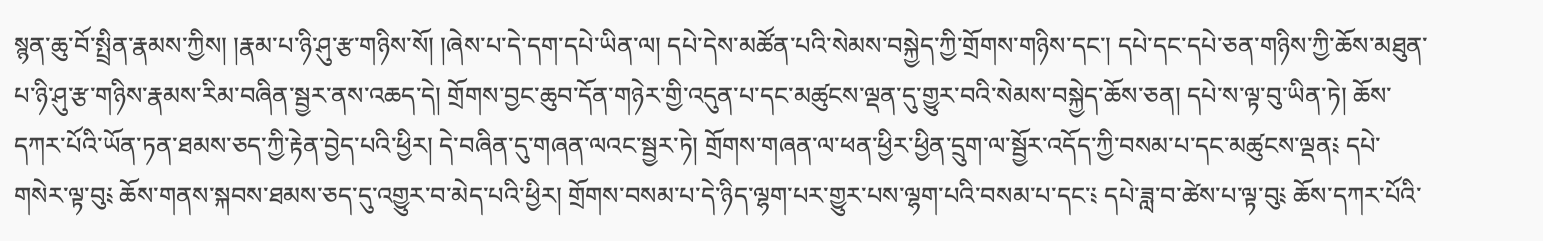སྙན་ཆུ་བོ་སྤྲིན་རྣམས་ཀྱིས། །རྣམ་པ་ཉི་ཤུ་རྩ་གཉིས་སོ། །ཞེས་པ་དེ་དག་དཔེ་ཡིན་ལ། དཔེ་དེས་མཚོན་པའི་སེམས་བསྐྱེད་ཀྱི་གྲོགས་གཉིས་དང་། དཔེ་དང་དཔེ་ཅན་གཉིས་ཀྱི་ཆོས་མཐུན་པ་ཉི་ཤུ་རྩ་གཉིས་རྣམས་རིམ་བཞིན་སྦྱར་ནས་འཆད་དེ། གྲོགས་བྱང་ཆུབ་དོན་གཉེར་གྱི་འདུན་པ་དང་མཚུངས་ལྡན་དུ་གྱུར་བའི་སེམས་བསྐྱེད་ཆོས་ཅན། དཔེ་ས་ལྟ་བུ་ཡིན་ཏེ། ཆོས་དཀར་པོའི་ཡོན་ཏན་ཐམས་ཅད་ཀྱི་རྟེན་བྱེད་པའི་ཕྱིར། དེ་བཞིན་དུ་གཞན་ལའང་སྦྱར་ཏེ། གྲོགས་གཞན་ལ་ཕན་ཕྱིར་ཕྱིན་དྲུག་ལ་སྦྱོར་འདོད་ཀྱི་བསམ་པ་དང་མཚུངས་ལྡན༴ དཔེ་གསེར་ལྟ་བུ༴ ཆོས་གནས་སྐབས་ཐམས་ཅད་དུ་འགྱུར་བ་མེད་པའི་ཕྱིར། གྲོགས་བསམ་པ་དེ་ཉིད་ལྷག་པར་གྱུར་པས་ལྷག་པའི་བསམ་པ་དང་༴ དཔེ་ཟླ་བ་ཚེས་པ་ལྟ་བུ༴ ཆོས་དཀར་པོའི་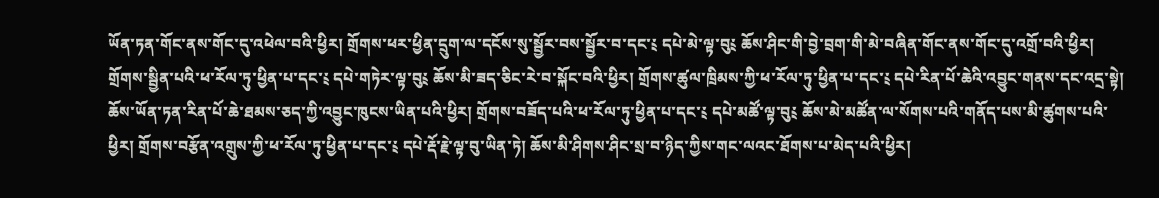ཡོན་ཏན་གོང་ནས་གོང་དུ་འཕེལ་བའི་ཕྱིར། གྲོགས་ཕར་ཕྱིན་དྲུག་ལ་དངོས་སུ་སྦྱོར་བས་སྦྱོར་བ་དང་༴ དཔེ་མེ་ལྟ་བུ༴ ཆོས་ཤིང་གི་བྱེ་བྲག་གི་མེ་བཞིན་གོང་ནས་གོང་དུ་འགྲོ་བའི་ཕྱིར། གྲོགས་སྦྱིན་པའི་ཕ་རོལ་ཏུ་ཕྱིན་པ་དང་༴ དཔེ་གཏེར་ལྟ་བུ༴ ཆོས་མི་ཟད་ཅིང་རེ་བ་སྐོང་བའི་ཕྱིར། གྲོགས་ཚུལ་ཁྲིམས་ཀྱི་ཕ་རོལ་ཏུ་ཕྱིན་པ་དང་༴ དཔེ་རིན་པོ་ཆེའི་འབྱུང་གནས་དང་འདྲ་སྟེ། ཆོས་ཡོན་ཏན་རིན་པོ་ཆེ་ཐམས་ཅད་ཀྱི་འབྱུང་ཁུངས་ཡིན་པའི་ཕྱིར། གྲོགས་བཟོད་པའི་ཕ་རོལ་ཏུ་ཕྱིན་པ་དང་༴ དཔེ་མཚོ་ལྟ་བུ༴ ཆོས་མེ་མཚོན་ལ་སོགས་པའི་གནོད་པས་མི་ཚུགས་པའི་ཕྱིར། གྲོགས་བརྩོན་འགྲུས་ཀྱི་ཕ་རོལ་ཏུ་ཕྱིན་པ་དང་༴ དཔེ་རྡོ་རྗེ་ལྟ་བུ་ཡིན་ཏེ། ཆོས་མི་ཤིགས་ཤིང་སྲ་བ་ཉིད་ཀྱིས་གང་ལའང་ཐོགས་པ་མེད་པའི་ཕྱིར།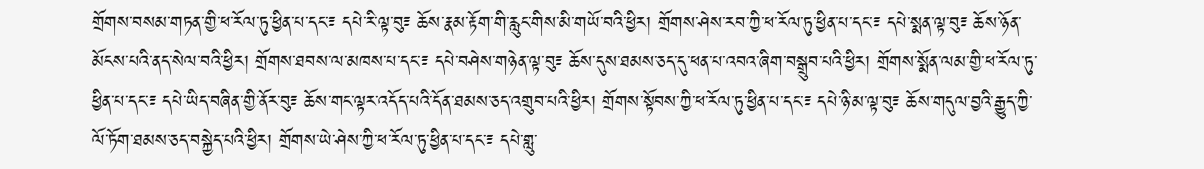གྲོགས་བསམ་གཏན་གྱི་ཕ་རོལ་ཏུ་ཕྱིན་པ་དང་༴ དཔེ་རི་ལྟ་བུ༴ ཆོས་རྣམ་རྟོག་གི་རླུང་གིས་མི་གཡོ་བའི་ཕྱིར། གྲོགས་ཤེས་རབ་ཀྱི་ཕ་རོལ་ཏུ་ཕྱིན་པ་དང་༴ དཔེ་སྨན་ལྟ་བུ༴ ཆོས་ཉོན་མོངས་པའི་ནད་སེལ་བའི་ཕྱིར། གྲོགས་ཐབས་ལ་མཁས་པ་དང་༴ དཔེ་བཤེས་གཉེན་ལྟ་བུ༴ ཆོས་དུས་ཐམས་ཅད་དུ་ཕན་པ་འབའ་ཞིག་བསྒྲུབ་པའི་ཕྱིར། གྲོགས་སྨོན་ལམ་གྱི་ཕ་རོལ་ཏུ་ཕྱིན་པ་དང་༴ དཔེ་ཡིད་བཞིན་གྱི་ནོར་བུ༴ ཆོས་གང་ལྟར་འདོད་པའི་དོན་ཐམས་ཅད་འགྲུབ་པའི་ཕྱིར། གྲོགས་སྟོབས་ཀྱི་ཕ་རོལ་ཏུ་ཕྱིན་པ་དང་༴ དཔེ་ཉི་མ་ལྟ་བུ༴ ཆོས་གདུལ་བྱའི་རྒྱུད་ཀྱི་ལོ་ཏོག་ཐམས་ཅད་བསྐྱེད་པའི་ཕྱིར། གྲོགས་ཡེ་ཤེས་ཀྱི་ཕ་རོལ་ཏུ་ཕྱིན་པ་དང་༴ དཔེ་གླུ་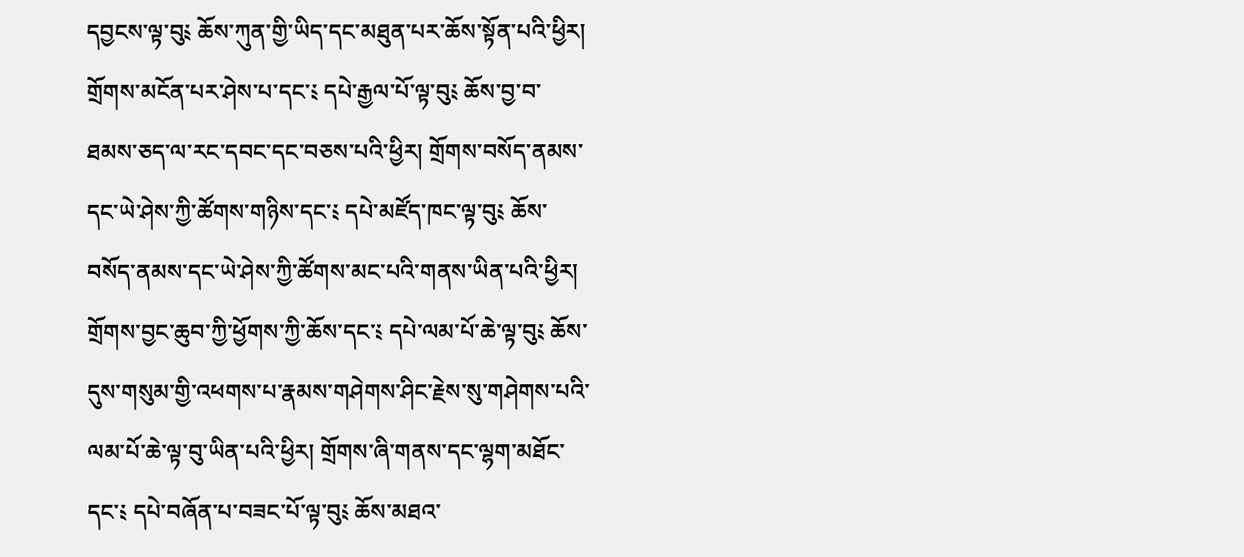དབྱངས་ལྟ་བུ༴ ཆོས་ཀུན་གྱི་ཡིད་དང་མཐུན་པར་ཆོས་སྟོན་པའི་ཕྱིར། གྲོགས་མངོན་པར་ཤེས་པ་དང་༴ དཔེ་རྒྱལ་པོ་ལྟ་བུ༴ ཆོས་བྱ་བ་ཐམས་ཅད་ལ་རང་དབང་དང་བཅས་པའི་ཕྱིར། གྲོགས་བསོད་ནམས་དང་ཡེ་ཤེས་ཀྱི་ཚོགས་གཉིས་དང་༴ དཔེ་མཛོད་ཁང་ལྟ་བུ༴ ཆོས་བསོད་ནམས་དང་ཡེ་ཤེས་ཀྱི་ཚོགས་མང་པའི་གནས་ཡིན་པའི་ཕྱིར། གྲོགས་བྱང་ཆུབ་ཀྱི་ཕྱོགས་ཀྱི་ཆོས་དང་༴ དཔེ་ལམ་པོ་ཆེ་ལྟ་བུ༴ ཆོས་དུས་གསུམ་གྱི་འཕགས་པ་རྣམས་གཤེགས་ཤིང་རྗེས་སུ་གཤེགས་པའི་ལམ་པོ་ཆེ་ལྟ་བུ་ཡིན་པའི་ཕྱིར། གྲོགས་ཞི་གནས་དང་ལྷག་མཐོང་དང་༴ དཔེ་བཞོན་པ་བཟང་པོ་ལྟ་བུ༴ ཆོས་མཐའ་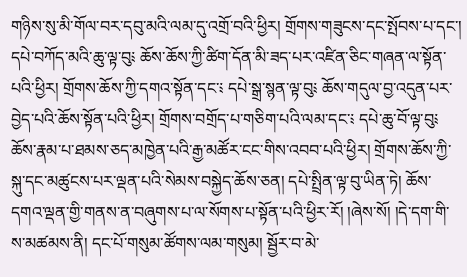གཉིས་སུ་མི་གོལ་བར་དབུ་མའི་ལམ་དུ་འགྲོ་བའི་ཕྱིར། གྲོགས་གཟུངས་དང་སྤོབས་པ་དང་། དཔེ་བཀོད་མའི་ཆུ་ལྟ་བུ༴ ཆོས་ཆོས་ཀྱི་ཚིག་དོན་མི་ཟད་པར་འཛིན་ཅིང་གཞན་ལ་སྟོན་པའི་ཕྱིར། གྲོགས་ཆོས་ཀྱི་དགའ་སྟོན་དང་༴ དཔེ་སྒྲ་སྙན་ལྟ་བུ༴ ཆོས་གདུལ་བྱ་འདུན་པར་བྱེད་པའི་ཆོས་སྟོན་པའི་ཕྱིར། གྲོགས་བགྲོད་པ་གཅིག་པའི་ལམ་དང་༴ དཔེ་ཆུ་བོ་ལྟ་བུ༴ ཆོས་རྣམ་པ་ཐམས་ཅད་མཁྱེན་པའི་རྒྱ་མཚོར་ངང་གིས་འབབ་པའི་ཕྱིར། གྲོགས་ཆོས་ཀྱི་སྐུ་དང་མཚུངས་པར་ལྡན་པའི་སེམས་བསྐྱེད་ཆོས་ཅན། དཔེ་སྤྲིན་ལྟ་བུ་ཡིན་ཏེ། ཆོས་དགའ་ལྡན་གྱི་གནས་ན་བཞུགས་པ་ལ་སོགས་པ་སྟོན་པའི་ཕྱིར་རོ། །ཞེས་སོ། །དེ་དག་གི་ས་མཚམས་ནི། དང་པོ་གསུམ་ཚོགས་ལམ་གསུམ། སྦྱོར་བ་མེ་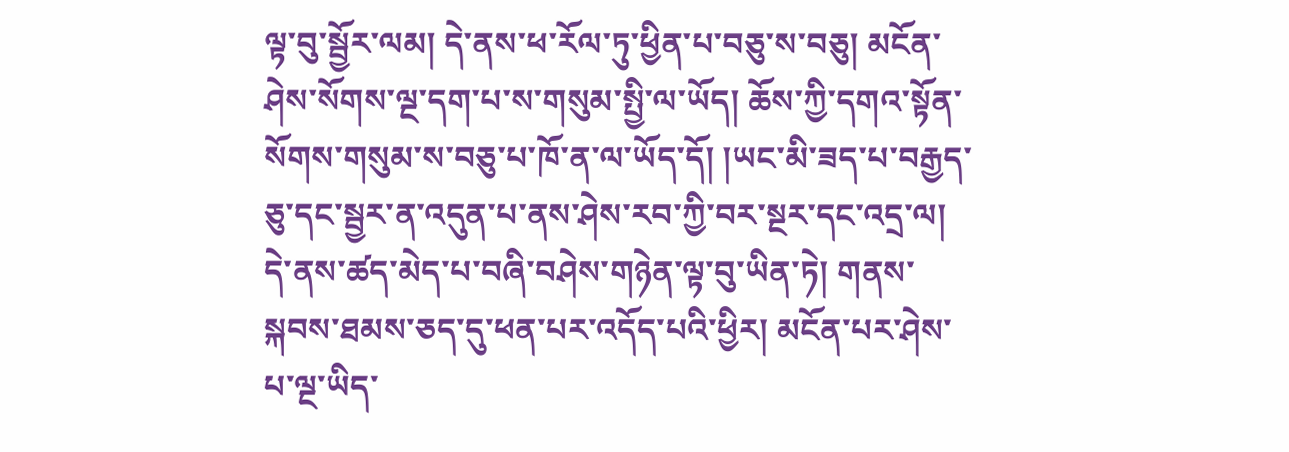ལྟ་བུ་སྦྱོར་ལམ། དེ་ནས་ཕ་རོལ་ཏུ་ཕྱིན་པ་བཅུ་ས་བཅུ། མངོན་ཤེས་སོགས་ལྔ་དག་པ་ས་གསུམ་སྤྱི་ལ་ཡོད། ཆོས་ཀྱི་དགའ་སྟོན་སོགས་གསུམ་ས་བཅུ་པ་ཁོ་ན་ལ་ཡོད་དོ། །ཡང་མི་ཟད་པ་བརྒྱད་ཅུ་དང་སྦྱར་ན་འདུན་པ་ནས་ཤེས་རབ་ཀྱི་བར་སྔར་དང་འདྲ་ལ། དེ་ནས་ཚད་མེད་པ་བཞི་བཤེས་གཉེན་ལྟ་བུ་ཡིན་ཏེ། གནས་སྐབས་ཐམས་ཅད་དུ་ཕན་པར་འདོད་པའི་ཕྱིར། མངོན་པར་ཤེས་པ་ལྔ་ཡིད་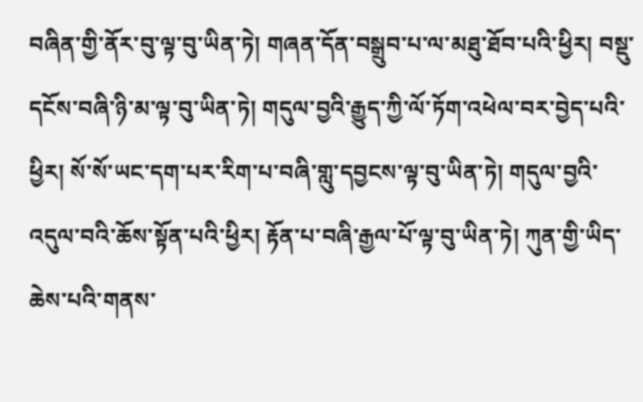བཞིན་གྱི་ནོར་བུ་ལྟ་བུ་ཡིན་ཏེ། གཞན་དོན་བསྒྲུབ་པ་ལ་མཐུ་ཐོབ་པའི་ཕྱིར། བསྡུ་དངོས་བཞི་ཉི་མ་ལྟ་བུ་ཡིན་ཏེ། གདུལ་བྱའི་རྒྱུད་ཀྱི་ལོ་ཏོག་འཕེལ་བར་བྱེད་པའི་ཕྱིར། སོ་སོ་ཡང་དག་པར་རིག་པ་བཞི་གླུ་དབྱངས་ལྟ་བུ་ཡིན་ཏེ། གདུལ་བྱའི་འདུལ་བའི་ཆོས་སྟོན་པའི་ཕྱིར། རྟོན་པ་བཞི་རྒྱལ་པོ་ལྟ་བུ་ཡིན་ཏེ། ཀུན་གྱི་ཡིད་ཆེས་པའི་གནས་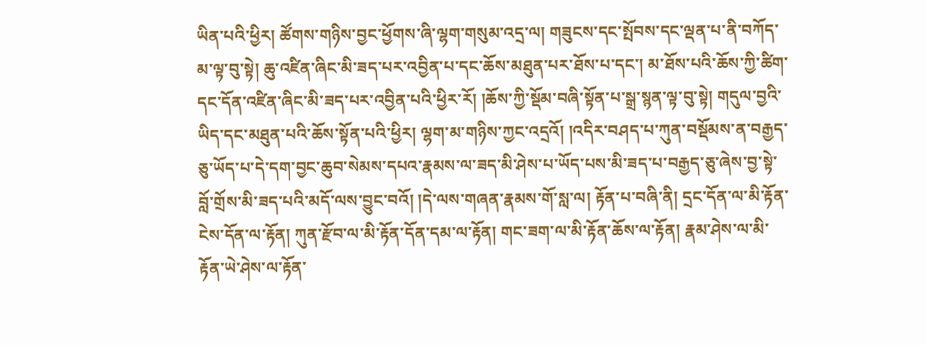ཡིན་པའི་ཕྱིར། ཚོགས་གཉིས་བྱང་ཕྱོགས་ཞི་ལྷག་གསུམ་འདྲ་ལ། གཟུངས་དང་སྤོབས་དང་ལྡན་པ་ནི་བཀོད་མ་ལྟ་བུ་སྟེ། ཆུ་འཛིན་ཞིང་མི་ཟད་པར་འབྱིན་པ་དང་ཆོས་མཐུན་པར་ཐོས་པ་དང་། མ་ཐོས་པའི་ཆོས་ཀྱི་ཚིག་དང་དོན་འཛིན་ཞིང་མི་ཟད་པར་འབྱིན་པའི་ཕྱིར་རོ། །ཆོས་ཀྱི་སྡོམ་བཞི་སྟོན་པ་སྒྲ་སྙན་ལྟ་བུ་སྟེ། གདུལ་བྱའི་ཡིད་དང་མཐུན་པའི་ཆོས་སྟོན་པའི་ཕྱིར། ལྷག་མ་གཉིས་ཀྱང་འདྲའོ། །འདིར་བཤད་པ་ཀུན་བསྡོམས་ན་བརྒྱད་ཅུ་ཡོད་པ་དེ་དག་བྱང་ཆུབ་སེམས་དཔའ་རྣམས་ལ་ཟད་མི་ཤེས་པ་ཡོད་པས་མི་ཟད་པ་བརྒྱད་ཅུ་ཞེས་བྱ་སྟེ་བློ་གྲོས་མི་ཟད་པའི་མདོ་ལས་བྱུང་བའོ། །དེ་ལས་གཞན་རྣམས་གོ་སླ་ལ། རྟོན་པ་བཞི་ནི། དྲང་དོན་ལ་མི་རྟོན་ངེས་དོན་ལ་རྟོན། ཀུན་རྫོབ་ལ་མི་རྟོན་དོན་དམ་ལ་རྟོན། གང་ཟག་ལ་མི་རྟོན་ཆོས་ལ་རྟོན། རྣམ་ཤེས་ལ་མི་རྟོན་ཡེ་ཤེས་ལ་རྟོན་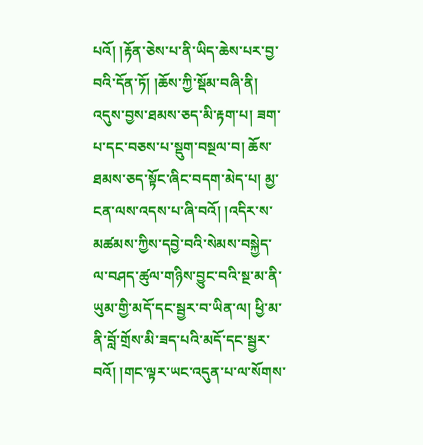པའོ། །རྟོན་ཅེས་པ་ནི་ཡིད་ཆེས་པར་བྱ་བའི་དོན་ཏོ། །ཆོས་ཀྱི་སྡོམ་བཞི་ནི། འདུས་བྱས་ཐམས་ཅད་མི་རྟག་པ། ཟག་པ་དང་བཅས་པ་སྡུག་བསྔལ་བ། ཆོས་ཐམས་ཅད་སྟོང་ཞིང་བདག་མེད་པ། མྱ་ངན་ལས་འདས་པ་ཞི་བའོ། །འདིར་ས་མཚམས་ཀྱིས་དབྱེ་བའི་སེམས་བསྐྱེད་ལ་བཤད་ཚུལ་གཉིས་བྱུང་བའི་སྔ་མ་ནི་ཡུམ་གྱི་མདོ་དང་སྦྱར་བ་ཡིན་ལ། ཕྱི་མ་ནི་བློ་གྲོས་མི་ཟད་པའི་མདོ་དང་སྦྱར་བའོ། །གང་ལྟར་ཡང་འདུན་པ་ལ་སོགས་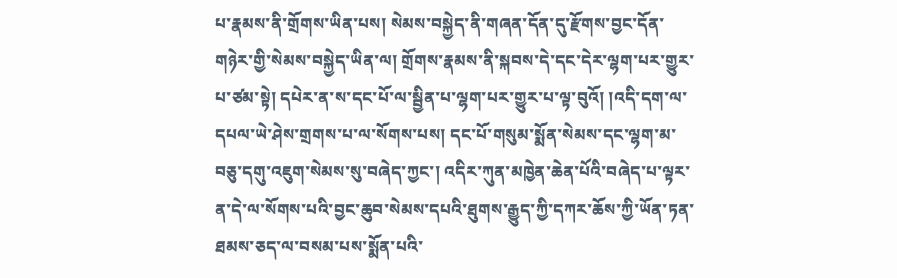པ་རྣམས་ནི་གྲོགས་ཡིན་པས། སེམས་བསྐྱེད་ནི་གཞན་དོན་དུ་རྫོགས་བྱང་དོན་གཉེར་གྱི་སེམས་བསྐྱེད་ཡིན་ལ། གྲོགས་རྣམས་ནི་སྐབས་དེ་དང་དེར་ལྷག་པར་གྱུར་པ་ཙམ་སྟེ། དཔེར་ན་ས་དང་པོ་ལ་སྦྱིན་པ་ལྷག་པར་གྱུར་པ་ལྟ་བུའོ། །འདི་དག་ལ་དཔལ་ཡེ་ཤེས་གྲགས་པ་ལ་སོགས་པས། དང་པོ་གསུམ་སྨོན་སེམས་དང་ལྷག་མ་བཅུ་དགུ་འཇུག་སེམས་སུ་བཞེད་ཀྱང་། འདིར་ཀུན་མཁྱེན་ཆེན་པོའི་བཞེད་པ་ལྟར་ན་དེ་ལ་སོགས་པའི་བྱང་ཆུབ་སེམས་དཔའི་ཐུགས་རྒྱུད་ཀྱི་དཀར་ཆོས་ཀྱི་ཡོན་ཏན་ཐམས་ཅད་ལ་བསམ་པས་སྨོན་པའི་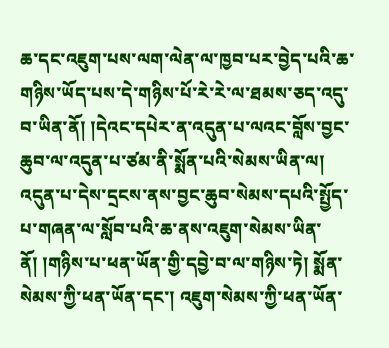ཆ་དང་འཇུག་པས་ལག་ལེན་ལ་ཁྱབ་པར་བྱེད་པའི་ཆ་གཉིས་ཡོད་པས་དེ་གཉིས་པོ་རེ་རེ་ལ་ཐམས་ཅད་འདུ་བ་ཡིན་ནོ། །དེའང་དཔེར་ན་འདུན་པ་ལའང་བློས་བྱང་ཆུབ་ལ་འདུན་པ་ཙམ་ནི་སྨོན་པའི་སེམས་ཡིན་ལ། འདུན་པ་དེས་དྲངས་ནས་བྱང་ཆུབ་སེམས་དཔའི་སྤྱོད་པ་གཞན་ལ་སློབ་པའི་ཆ་ནས་འཇུག་སེམས་ཡིན་ནོ། །གཉིས་པ་ཕན་ཡོན་གྱི་དབྱེ་བ་ལ་གཉིས་ཏེ། སྨོན་སེམས་ཀྱི་ཕན་ཡོན་དང་། འཇུག་སེམས་ཀྱི་ཕན་ཡོན་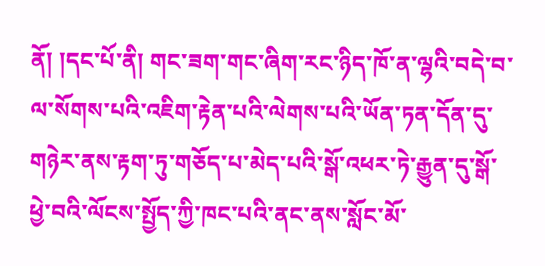ནོ། །དང་པོ་ནི། གང་ཟག་གང་ཞིག་རང་ཉིད་ཁོ་ན་ལྷའི་བདེ་བ་ལ་སོགས་པའི་འཇིག་རྟེན་པའི་ལེགས་པའི་ཡོན་ཏན་དོན་དུ་གཉེར་ནས་རྟག་ཏུ་གཅོད་པ་མེད་པའི་སྒོ་འཕར་ཏེ་རྒྱུན་དུ་སྒོ་ཕྱེ་བའི་ལོངས་སྤྱོད་ཀྱི་ཁང་པའི་ནང་ནས་སློང་མོ་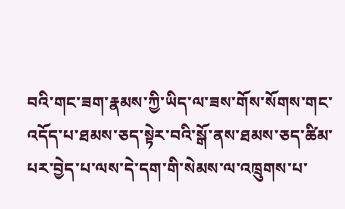བའི་གང་ཟག་རྣམས་ཀྱི་ཡིད་ལ་ཟས་གོས་སོགས་གང་འདོད་པ་ཐམས་ཅད་སྟེར་བའི་སྒོ་ནས་ཐམས་ཅད་ཚིམ་པར་བྱེད་པ་ལས་དེ་དག་གི་སེམས་ལ་འཁྲུགས་པ་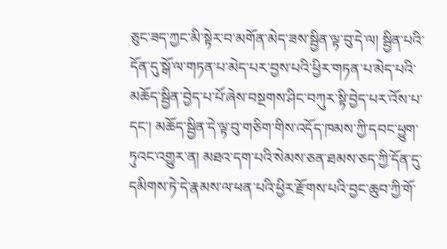ཅུང་ཟད་ཀྱང་མི་སྟེར་བ་མགོན་མེད་ཟས་སྦྱིན་ལྟ་བུ་དེ་ལ། སྦྱིན་པའི་དོན་དུ་སྒོ་ལ་གཏན་པ་མེད་པར་བྱས་པའི་ཕྱིར་གཏན་པ་མེད་པའི་མཆོད་སྦྱིན་བྱེད་པ་པོ་ཞེས་བསྔགས་ཤིང་བཀུར་སྟི་བྱེད་པར་འོས་པ་དང་། མཆོད་སྦྱིན་དེ་ལྟ་བུ་གཅིག་གིས་འདོད་ཁམས་ཀྱི་དབང་ཕྱུག་ཏུའང་འགྱུར་ན། མཐའ་དག་པའི་སེམས་ཅན་ཐམས་ཅད་ཀྱི་དོན་དུ་དམིགས་ཏེ་དེ་རྣམས་ལ་ཕན་པའི་ཕྱིར་རྫོགས་པའི་བྱང་ཆུབ་ཀྱི་གོ་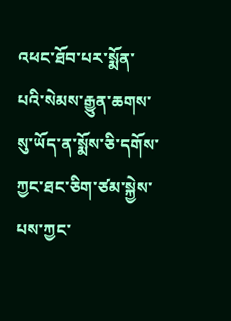འཕང་ཐོབ་པར་སྨོན་པའི་སེམས་རྒྱུན་ཆགས་སུ་ཡོད་ན་སྨོས་ཅི་དགོས་ཀྱང་ཐང་ཅིག་ཙམ་སྐྱེས་པས་ཀྱང་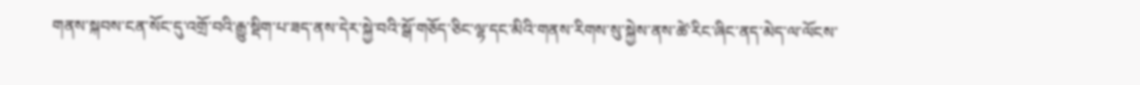གནས་སྐབས་ངན་སོང་དུ་འགྲོ་བའི་རྒྱུ་སྡིག་པ་ཟད་ནས་དེར་སྐྱེ་བའི་སྒོ་གཅོད་ཅིང་ལྷ་དང་མིའི་གནས་རིགས་སུ་སྐྱེས་ནས་ཚེ་རིང་ཞིང་ནད་མེད་ལ་ལོངས་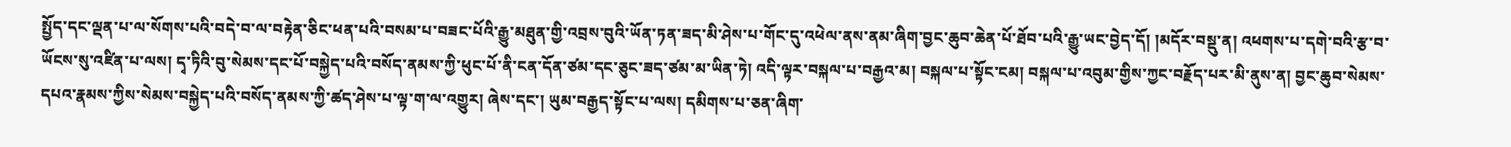སྤྱོད་དང་ལྡན་པ་ལ་སོགས་པའི་བདེ་བ་ལ་བརྟེན་ཅིང་ཕན་པའི་བསམ་པ་བཟང་པོའི་རྒྱུ་མཐུན་གྱི་འབྲས་བུའི་ཡོན་ཏན་ཟད་མི་ཤེས་པ་གོང་དུ་འཕེལ་ནས་ནམ་ཞིག་བྱང་ཆུབ་ཆེན་པོ་ཐོབ་པའི་རྒྱུ་ཡང་བྱེད་དོ། །མདོར་བསྡུ་ན། འཕགས་པ་དགེ་བའི་རྩ་བ་ཡོངས་སུ་འཛིན་པ་ལས། དྭ་ཏིའི་བུ་སེམས་དང་པོ་བསྐྱེད་པའི་བསོད་ནམས་ཀྱི་ཕུང་པོ་ནི་ངན་དོན་ཙམ་དང་ཅུང་ཟད་ཙམ་མ་ཡིན་ཏེ། འདི་ལྟར་བསྐལ་པ་བརྒྱའ་མ། བསྐལ་པ་སྟོང་ངམ། བསྐལ་པ་འབུམ་གྱིས་ཀྱང་བརྗོད་པར་མི་ནུས་ན། བྱང་ཆུབ་སེམས་དཔའ་རྣམས་ཀྱིས་སེམས་བསྐྱེད་པའི་བསོད་ནམས་ཀྱི་ཚད་ཤེས་པ་ལྟ་ག་ལ་འགྱུར། ཞེས་དང་། ཡུམ་བརྒྱད་སྟོང་པ་ལས། དམིགས་པ་ཅན་ཞིག་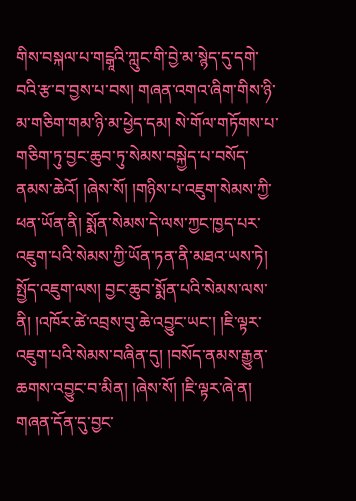གིས་བསྐལ་པ་གངྒཱའི་ཀླུང་གི་བྱེ་མ་སྙེད་དུ་དགེ་བའི་རྩ་བ་བྱས་པ་བས། གཞན་འགའ་ཞིག་གིས་ཉི་མ་གཅིག་གམ་ཉི་མ་ཕྱེད་དམ། སེ་གོལ་གཏོགས་པ་གཅིག་ཏུ་བྱང་ཆུབ་ཏུ་སེམས་བསྐྱེད་པ་བསོད་ནམས་ཆེའོ། །ཞེས་སོ། །གཉིས་པ་འཇུག་སེམས་ཀྱི་ཕན་ཡོན་ནི། སྨོན་སེམས་དེ་ལས་ཀྱང་ཁྱད་པར་འཇུག་པའི་སེམས་ཀྱི་ཡོན་ཏན་ནི་མཐའ་ཡས་ཏེ། སྤྱོད་འཇུག་ལས། བྱང་ཆུབ་སྨོན་པའི་སེམས་ལས་ནི། །འཁོར་ཚེ་འབྲས་བུ་ཆེ་འབྱུང་ཡང་། །ཇི་ལྟར་འཇུག་པའི་སེམས་བཞིན་དུ། །བསོད་ནམས་རྒྱུན་ཆགས་འབྱུང་བ་མིན། །ཞེས་སོ། །ཇི་ལྟར་ཞེ་ན། གཞན་དོན་དུ་བྱང་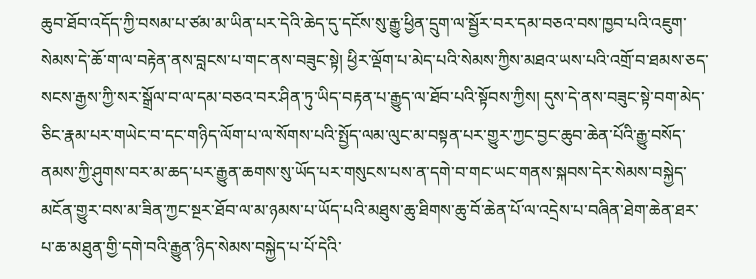ཆུབ་ཐོབ་འདོད་ཀྱི་བསམ་པ་ཙམ་མ་ཡིན་པར་དེའི་ཆེད་དུ་དངོས་སུ་རྒྱུ་ཕྱིན་དྲུག་ལ་སྦྱོར་བར་དམ་བཅའ་བས་ཁྱབ་པའི་འཇུག་སེམས་དེ་ཆོ་ག་ལ་བརྟེན་ནས་བླངས་པ་གང་ནས་བཟུང་སྟེ། ཕྱིར་ལྡོག་པ་མེད་པའི་སེམས་ཀྱིས་མཐའ་ཡས་པའི་འགྲོ་བ་ཐམས་ཅད་སངས་རྒྱས་ཀྱི་སར་སྒྲོལ་བ་ལ་དམ་བཅའ་བར་ཤིན་ཏུ་ཡིད་བརྟན་པ་རྒྱུད་ལ་ཐོབ་པའི་སྟོབས་ཀྱིས། དུས་དེ་ནས་བཟུང་སྟེ་བག་མེད་ཅིང་རྣམ་པར་གཡེང་བ་དང་གཉིད་ལོག་པ་ལ་སོགས་པའི་སྤྱོད་ལམ་ལུང་མ་བསྟན་པར་གྱུར་ཀྱང་བྱང་ཆུབ་ཆེན་པོའི་རྒྱུ་བསོད་ནམས་ཀྱི་ཤུགས་བར་མ་ཆད་པར་རྒྱུན་ཆགས་སུ་ཡོད་པར་གསུངས་པས་ན་དགེ་བ་གང་ཡང་གནས་སྐབས་དེར་སེམས་བསྐྱེད་མངོན་གྱུར་བས་མ་ཟིན་ཀྱང་སྔར་ཐོབ་ལ་མ་ཉམས་པ་ཡོད་པའི་མཐུས་ཆུ་ཐིགས་ཆུ་བོ་ཆེན་པོ་ལ་འདྲེས་པ་བཞིན་ཐེག་ཆེན་ཐར་པ་ཆ་མཐུན་གྱི་དགེ་བའི་རྒྱུན་ཉིད་སེམས་བསྐྱེད་པ་པོ་དེའི་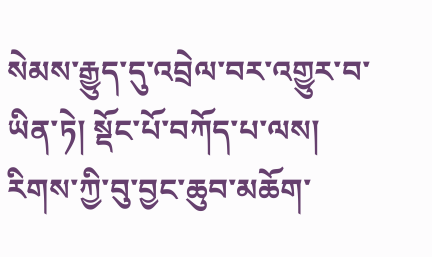སེམས་རྒྱུད་དུ་འབྲེལ་བར་འགྱུར་བ་ཡིན་ཏེ། སྡོང་པོ་བཀོད་པ་ལས། རིགས་ཀྱི་བུ་བྱང་ཆུབ་མཆོག་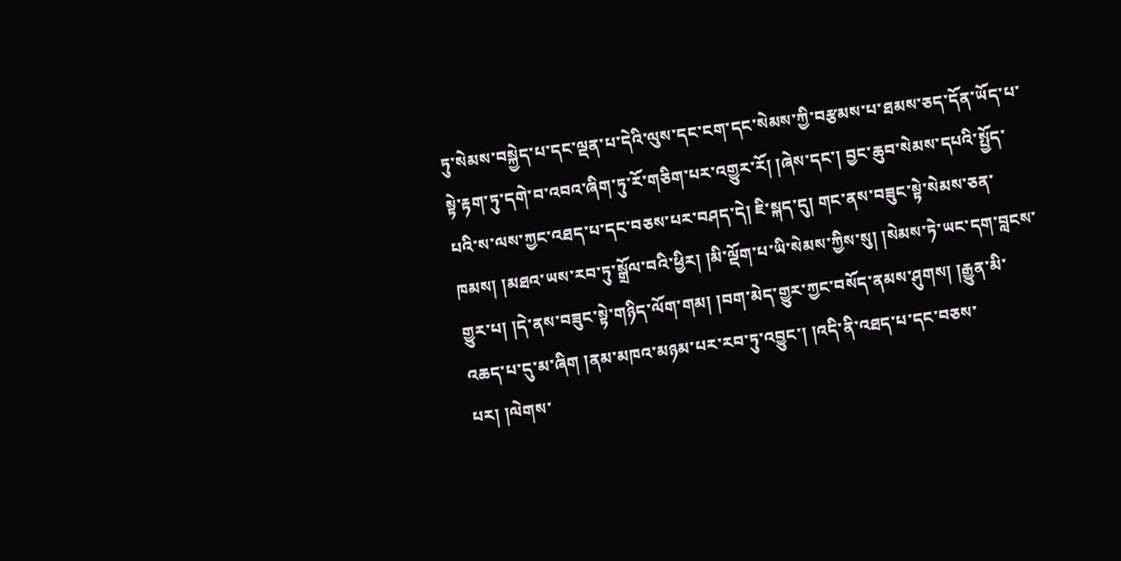ཏུ་སེམས་བསྐྱེད་པ་དང་ལྡན་པ་དེའི་ལུས་དང་ངག་དང་སེམས་ཀྱི་བརྩམས་པ་ཐམས་ཅད་དོན་ཡོད་པ་སྟེ་རྟག་ཏུ་དགེ་བ་འབའ་ཞིག་ཏུ་རོ་གཅིག་པར་འགྱུར་རོ། །ཞེས་དང་། བྱང་ཆུབ་སེམས་དཔའི་སྤྱོད་པའི་ས་ལས་ཀྱང་འཐད་པ་དང་བཅས་པར་བཤད་དེ། ཇི་སྐད་དུ། གང་ནས་བཟུང་སྟེ་སེམས་ཅན་ཁམས། །མཐའ་ཡས་རབ་ཏུ་སྒྲོལ་བའི་ཕྱིར། །མི་ལྡོག་པ་ཡི་སེམས་ཀྱིས་སུ། །སེམས་ཏེ་ཡང་དག་བླངས་གྱུར་པ། །དེ་ནས་བཟུང་སྟེ་གཉིད་ལོག་གམ། །བག་མེད་གྱུར་ཀྱང་བསོད་ནམས་ཤུགས། །རྒྱུན་མི་འཆད་པ་དུ་མ་ཞིག །ནམ་མཁའ་མཉམ་པར་རབ་ཏུ་འབྱུང་། །འདི་ནི་འཐད་པ་དང་བཅས་པར། །ལེགས་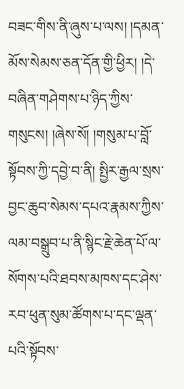བཟང་གིས་ནི་ཞུས་པ་ལས། །དམན་མོས་སེམས་ཅན་དོན་གྱི་ཕྱིར། །དེ་བཞིན་གཤེགས་པ་ཉིད་ཀྱིས་གསུངས། །ཞེས་སོ། །གསུམ་པ་བློ་སྟོབས་ཀྱི་དབྱེ་བ་ནི། སྤྱིར་རྒྱལ་སྲས་བྱང་ཆུབ་སེམས་དཔའ་རྣམས་ཀྱིས་ལམ་བསྒྲུབ་པ་ནི་སྙིང་རྗེ་ཆེན་པོ་ལ་སོགས་པའི་ཐབས་མཁས་དང་ཤེས་རབ་ཕུན་སུམ་ཚོགས་པ་དང་ལྡན་པའི་སྟོབས་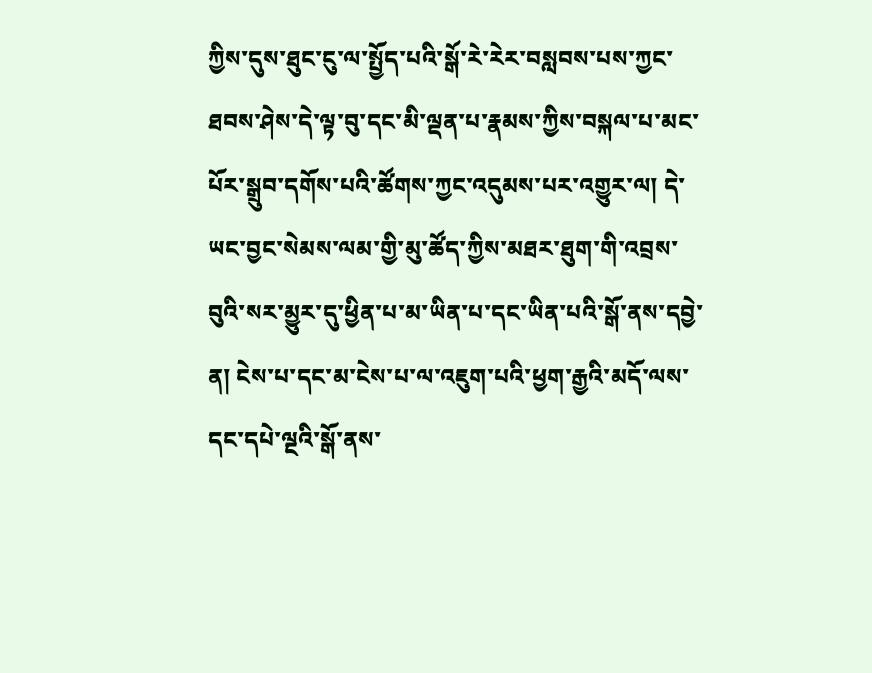ཀྱིས་དུས་ཐུང་ངུ་ལ་སྤྱོད་པའི་སྒོ་རེ་རེར་བསླབས་པས་ཀྱང་ཐབས་ཤེས་དེ་ལྟ་བུ་དང་མི་ལྡན་པ་རྣམས་ཀྱིས་བསྐལ་པ་མང་པོར་སྒྲུབ་དགོས་པའི་ཚོགས་ཀྱང་འདུམས་པར་འགྱུར་ལ། དེ་ཡང་བྱང་སེམས་ལམ་གྱི་མུ་ཚོད་ཀྱིས་མཐར་ཐུག་གི་འབྲས་བུའི་སར་མྱུར་དུ་ཕྱིན་པ་མ་ཡིན་པ་དང་ཡིན་པའི་སྒོ་ནས་དབྱེ་ན། ངེས་པ་དང་མ་ངེས་པ་ལ་འཇུག་པའི་ཕྱག་རྒྱའི་མདོ་ལས་དང་དཔེ་ལྔའི་སྒོ་ནས་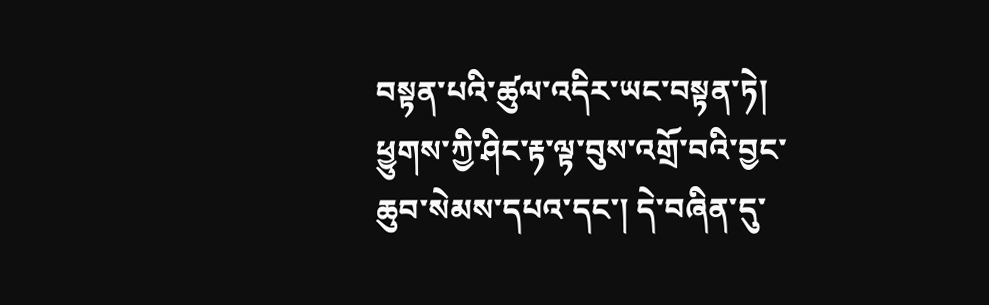བསྟན་པའི་ཚུལ་འདིར་ཡང་བསྟན་ཏེ། ཕྱུགས་ཀྱི་ཤིང་རྟ་ལྟ་བུས་འགྲོ་བའི་བྱང་ཆུབ་སེམས་དཔའ་དང་། དེ་བཞིན་དུ་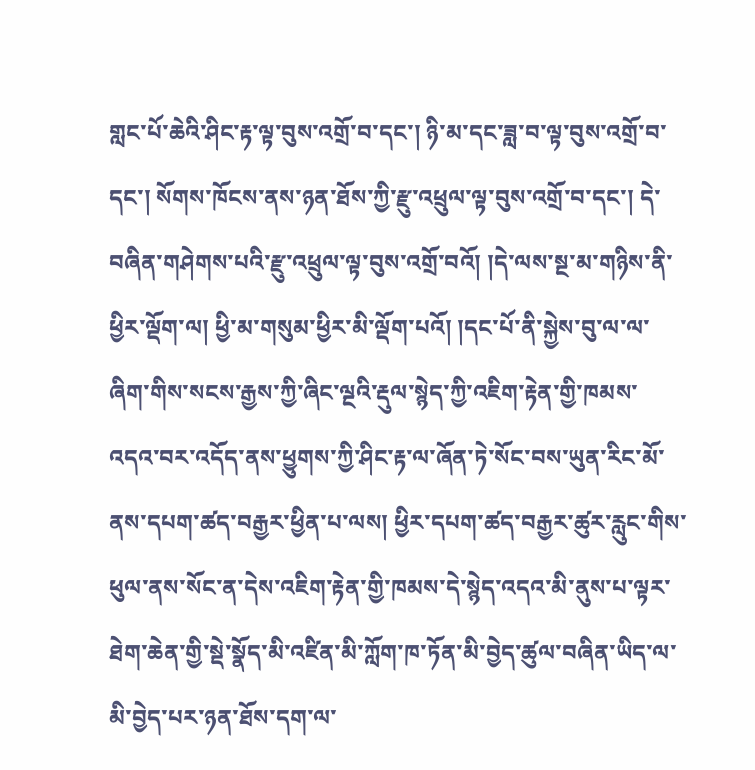གླང་པོ་ཆེའི་ཤིང་རྟ་ལྟ་བུས་འགྲོ་བ་དང་། ཉི་མ་དང་ཟླ་བ་ལྟ་བུས་འགྲོ་བ་དང་། སོགས་ཁོངས་ནས་ཉན་ཐོས་ཀྱི་རྫུ་འཕྲུལ་ལྟ་བུས་འགྲོ་བ་དང་། དེ་བཞིན་གཤེགས་པའི་རྫུ་འཕྲུལ་ལྟ་བུས་འགྲོ་བའོ། །དེ་ལས་སྔ་མ་གཉིས་ནི་ཕྱིར་ལྡོག་ལ། ཕྱི་མ་གསུམ་ཕྱིར་མི་ལྡོག་པའོ། །དང་པོ་ནི་སྐྱེས་བུ་ལ་ལ་ཞིག་གིས་སངས་རྒྱས་ཀྱི་ཞིང་ལྔའི་རྡུལ་སྙེད་ཀྱི་འཇིག་རྟེན་གྱི་ཁམས་འདའ་བར་འདོད་ནས་ཕྱུགས་ཀྱི་ཤིང་རྟ་ལ་ཞོན་ཏེ་སོང་བས་ཡུན་རིང་མོ་ནས་དཔག་ཚད་བརྒྱར་ཕྱིན་པ་ལས། ཕྱིར་དཔག་ཚད་བརྒྱར་ཚུར་རླུང་གིས་ཕུལ་ནས་སོང་ན་དེས་འཇིག་རྟེན་གྱི་ཁམས་དེ་སྙེད་འདའ་མི་ནུས་པ་ལྟར་ཐེག་ཆེན་གྱི་སྡེ་སྣོད་མི་འཛིན་མི་ཀློག་ཁ་ཏོན་མི་བྱེད་ཚུལ་བཞིན་ཡིད་ལ་མི་བྱེད་པར་ཉན་ཐོས་དག་ལ་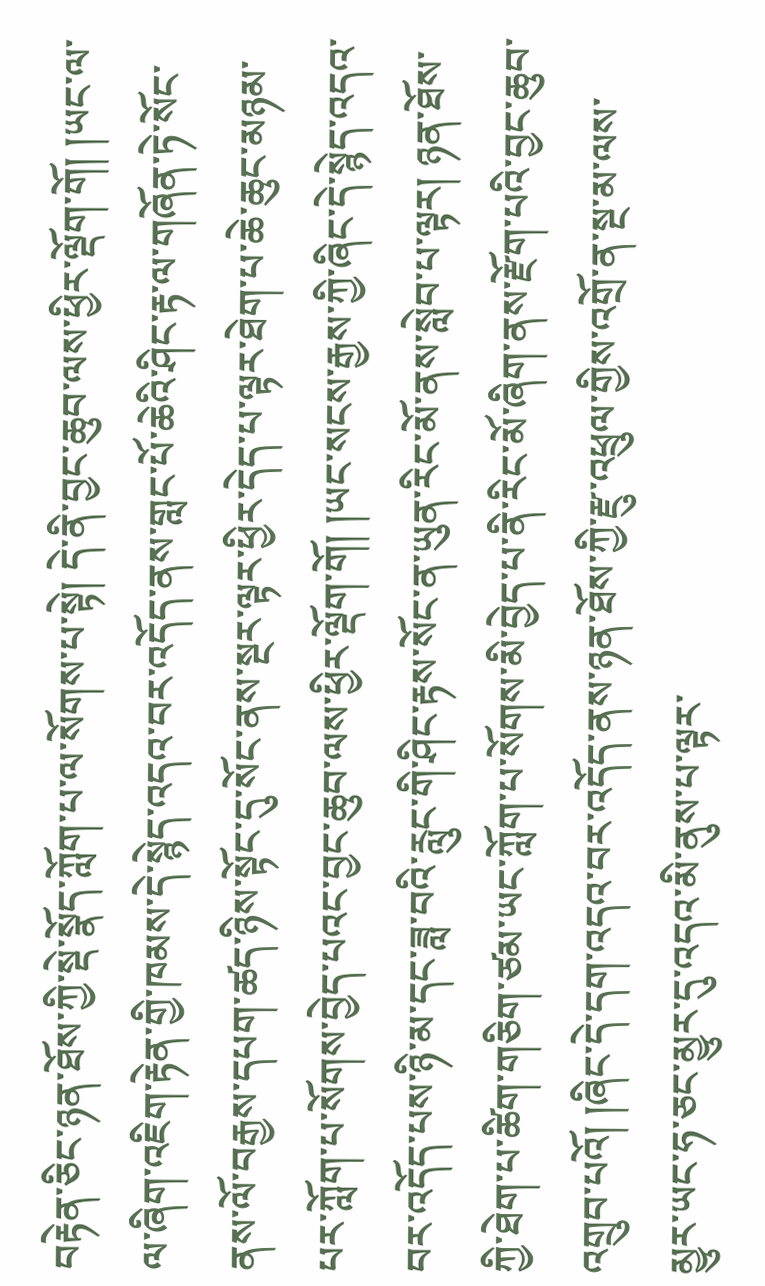བརྟེན་ཅིང་ཉན་ཐོས་ཀྱི་སྡེ་སྣོད་ཀློག་པ་ལ་སོགས་པ་སྟེ། དེ་ནི་བྱང་ཆུབ་ལས་ཕྱིར་ལྡོག་གོ། །ཡང་ལ་ལ་ཞིག་འཇིག་རྟེན་གྱི་ཁམས་དེ་སྙེད་འདའ་བར་འདོད་ནས་གླང་པོ་ཆེའི་ཤིང་རྟ་ལ་གཞོན་ཏེ་སོང་ནས་ལོ་བརྒྱས་དཔག་ཚད་ཉིས་སྟོང་དུ་སོང་ནས་སྔར་ལྟར་ཕྱིར་དེད་པ་ལྟར་ཐེག་པ་ཆེ་ཆུང་མཉམ་པར་ཀློག་པ་སོགས་བྱེད་པའང་བྱང་ཆུབ་ལས་ཕྱིར་ལྡོག་གོ། །ཡང་སངས་རྒྱས་ཀྱི་ཞིང་དེ་སྙེད་འདའ་བར་འདོད་པས་ཉི་མ་དང་ཟླ་བའི་རླུང་གི་ཤིང་རྟས་སོང་ན་ཡུན་རིང་མོ་ནས་སླེབ་པ་ལྟར། ཉན་ཐོས་ཀྱི་ཐེག་པ་ཚིག་གཅིག་ཙམ་ཡང་ཀློག་པ་སོགས་མི་བྱེད་པ་ནི་རིང་མོ་ཞིག་ནས་རྫོག་པའི་བྱང་ཆུབ་འགྲུབ་པའོ། །ཞིང་དེ་དག་འདའ་བར་འདོད་ནས་ཉན་ཐོས་ཀྱི་རྫུ་འཕྲུལ་གྱིས་འགྲོ་ན་སྔ་མ་ལས་མྱུར་ཡང་ཧ་ཅང་མྱུར་དུ་འདའ་མི་ནུས་པ་ལྟར་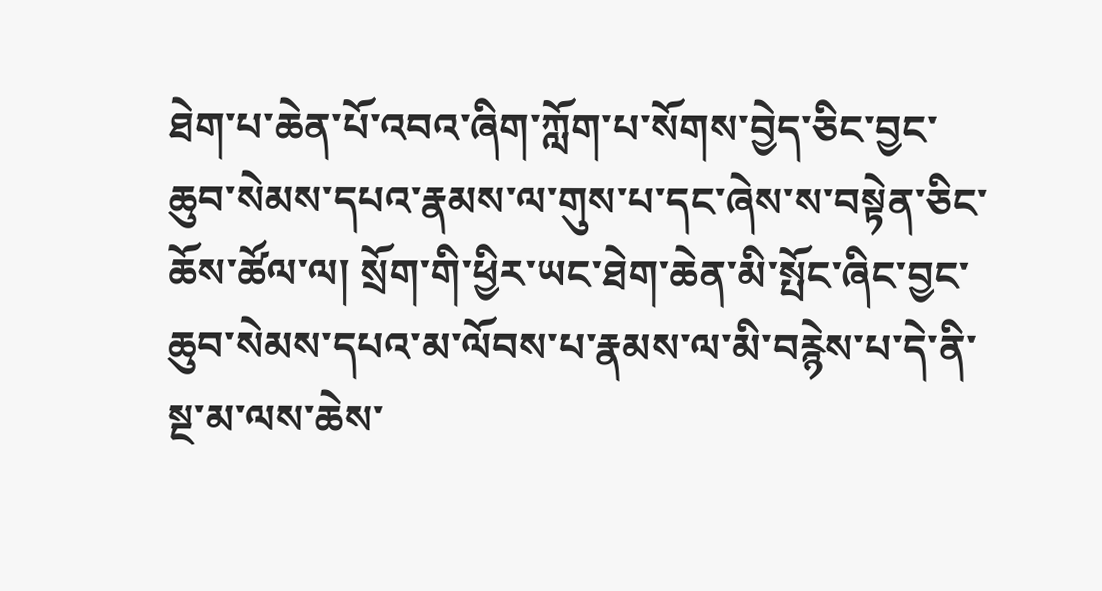ཐེག་པ་ཆེན་པོ་འབའ་ཞིག་ཀློག་པ་སོགས་བྱེད་ཅིང་བྱང་ཆུབ་སེམས་དཔའ་རྣམས་ལ་གུས་པ་དང་ཞེས་ས་བསྟེན་ཅིང་ཆོས་ཚོལ་ལ། སྲོག་གི་ཕྱིར་ཡང་ཐེག་ཆེན་མི་སྤོང་ཞིང་བྱང་ཆུབ་སེམས་དཔའ་མ་ལོབས་པ་རྣམས་ལ་མི་བརྙེས་པ་དེ་ནི་སྔ་མ་ལས་ཆེས་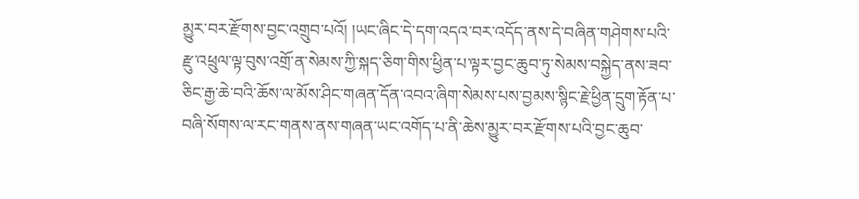མྱུར་བར་རྫོགས་བྱང་འགྲུབ་པའོ། །ཡང་ཞིང་དེ་དག་འདའ་བར་འདོད་ནས་དེ་བཞིན་གཤེགས་པའི་རྫུ་འཕྲུལ་ལྟ་བུས་འགྲོ་ན་སེམས་ཀྱི་སྐད་ཅིག་གིས་ཕྱིན་པ་ལྟར་བྱང་ཆུབ་ཏུ་སེམས་བསྐྱེད་ནས་ཟབ་ཅིང་རྒྱ་ཆེ་བའི་ཆོས་ལ་མོས་ཤིང་གཞན་དོན་འབའ་ཞིག་སེམས་པས་བྱམས་སྙིང་རྗེ་ཕྱིན་དྲུག་རྟོན་པ་བཞི་སོགས་ལ་རང་གནས་ནས་གཞན་ཡང་འགོད་པ་ནི་ཆེས་མྱུར་བར་རྫོགས་པའི་བྱང་ཆུབ་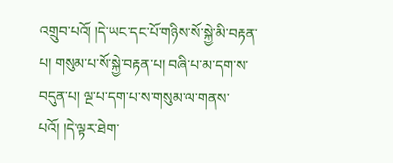འགྲུབ་པའོ། །དེ་ཡང་དང་པོ་གཉིས་སོ་སྐྱེ་མི་བརྟན་པ། གསུམ་པ་སོ་སྐྱེ་བརྟན་པ། བཞི་པ་མ་དག་ས་བདུན་པ། ལྔ་པ་དག་པ་ས་གསུམ་ལ་གནས་པའོ། །དེ་ལྟར་ཐེག་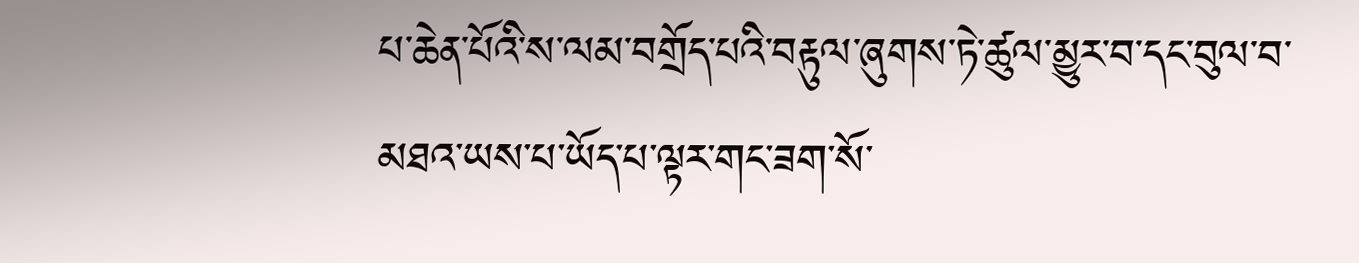པ་ཆེན་པོའི་ས་ལམ་བགྲོད་པའི་བརྟུལ་ཞུགས་ཏེ་ཚུལ་མྱུར་བ་དང་བུལ་བ་མཐའ་ཡས་པ་ཡོད་པ་ལྟར་གང་ཟག་སོ་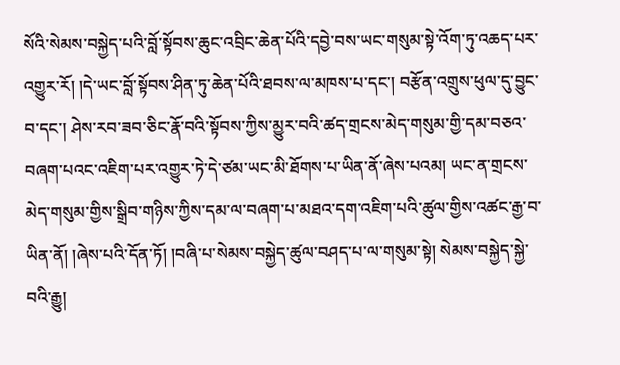སོའི་སེམས་བསྐྱེད་པའི་བློ་སྟོབས་ཆུང་འབྲིང་ཆེན་པོའི་དབྱེ་བས་ཡང་གསུམ་སྟེ་འོག་ཏུ་འཆད་པར་འགྱུར་རོ། །དེ་ཡང་བློ་སྟོབས་ཤིན་ཏུ་ཆེན་པོའི་ཐབས་ལ་མཁས་པ་དང་། བརྩོན་འགྲུས་ཕུལ་དུ་བྱུང་བ་དང་། ཤེས་རབ་ཟབ་ཅིང་རྣོ་བའི་སྟོབས་ཀྱིས་མྱུར་བའི་ཚད་གྲངས་མེད་གསུམ་གྱི་དམ་བཅའ་བཞག་པའང་འཇིག་པར་འགྱུར་ཏེ་དེ་ཙམ་ཡང་མི་ཐོགས་པ་ཡིན་ནོ་ཞེས་པའམ། ཡང་ན་གྲངས་མེད་གསུམ་གྱིས་སྒྲིབ་གཉིས་ཀྱིས་དམ་ལ་བཞག་པ་མཐའ་དག་འཇིག་པའི་ཚུལ་གྱིས་འཚང་རྒྱ་བ་ཡིན་ནོ། །ཞེས་པའི་དོན་ཏོ། །བཞི་པ་སེམས་བསྐྱེད་ཚུལ་བཤད་པ་ལ་གསུམ་སྟེ། སེམས་བསྐྱེད་སྐྱེ་བའི་རྒྱུ།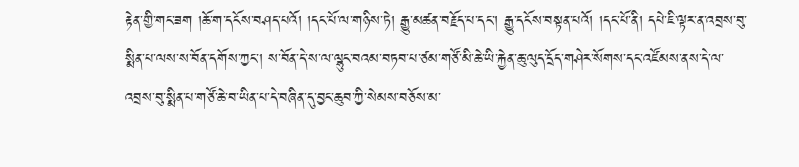རྟེན་གྱི་གང་ཟག །ཆོ་ག་དངོས་བཤད་པའོ། །དང་པོ་ལ་གཉིས་ཏེ། རྒྱུ་མཚན་བརྗོད་པ་དང་། རྒྱུ་དངོས་བསྟན་པའོ། །དང་པོ་ནི། དཔེ་ཇི་ལྟར་ན་འབྲས་བུ་སྨིན་པ་ལས་ས་བོན་དགོས་ཀྱང་། ས་བོན་དེ་ས་ལ་ལྷུང་བའམ་བཏབ་པ་ཙམ་གཙོ་མི་ཆེ་ཡི་རྐྱེན་ཆུ་ལུད་དྲོད་གཤེར་སོགས་དང་འཛོམས་ནས་དེ་ལ་འབྲས་བུ་སྨིན་པ་གཙོ་ཆེ་བ་ཡིན་པ་དེ་བཞིན་དུ་བྱང་ཆུབ་ཀྱི་སེམས་བཅོས་མ་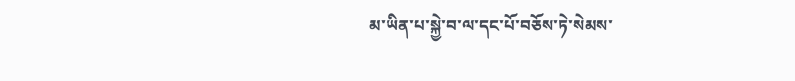མ་ཡིན་པ་སྐྱེ་བ་ལ་དང་པོ་བཅོས་ཏེ་སེམས་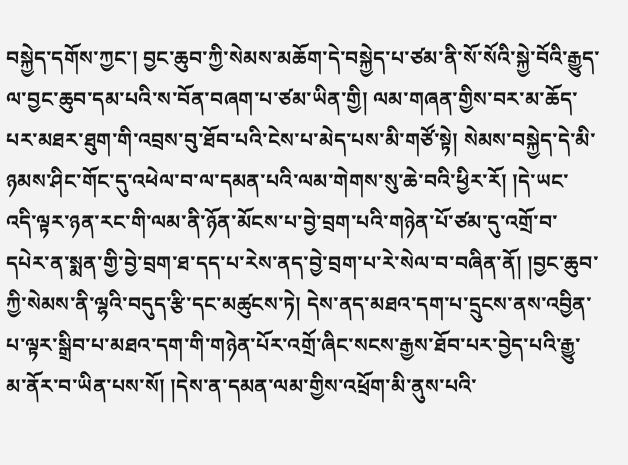བསྐྱེད་དགོས་ཀྱང་། བྱང་ཆུབ་ཀྱི་སེམས་མཆོག་དེ་བསྐྱེད་པ་ཙམ་ནི་སོ་སོའི་སྐྱེ་བོའི་རྒྱུད་ལ་བྱང་ཆུབ་དམ་པའི་ས་བོན་བཞག་པ་ཙམ་ཡིན་གྱི། ལམ་གཞན་གྱིས་བར་མ་ཆོད་པར་མཐར་ཐུག་གི་འབྲས་བུ་ཐོབ་པའི་ངེས་པ་མེད་པས་མི་གཙོ་སྟེ། སེམས་བསྐྱེད་དེ་མི་ཉམས་ཤིང་གོང་དུ་འཕེལ་བ་ལ་དམན་པའི་ལམ་གེགས་སུ་ཆེ་བའི་ཕྱིར་རོ། །དེ་ཡང་འདི་ལྟར་ཉན་རང་གི་ལམ་ནི་ཉོན་མོངས་པ་བྱེ་བྲག་པའི་གཉེན་པོ་ཙམ་དུ་འགྲོ་བ་དཔེར་ན་སྨན་གྱི་བྱེ་བྲག་ཐ་དད་པ་རེས་ནད་བྱེ་བྲག་པ་རེ་སེལ་བ་བཞིན་ནོ། །བྱང་ཆུབ་ཀྱི་སེམས་ནི་ལྷའི་བདུད་རྩི་དང་མཚུངས་ཏེ། དེས་ནད་མཐའ་དག་པ་དྲུངས་ནས་འབྱིན་པ་ལྟར་སྒྲིབ་པ་མཐའ་དག་གི་གཉེན་པོར་འགྲོ་ཞིང་སངས་རྒྱས་ཐོབ་པར་བྱེད་པའི་རྒྱུ་མ་ནོར་བ་ཡིན་པས་སོ། །དེས་ན་དམན་ལམ་གྱིས་འཕྲོག་མི་ནུས་པའི་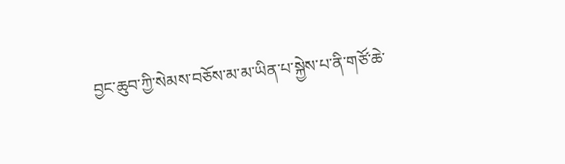བྱང་ཆུབ་ཀྱི་སེམས་བཅོས་མ་མ་ཡིན་པ་སྐྱེས་པ་ནི་གཙོ་ཆེ་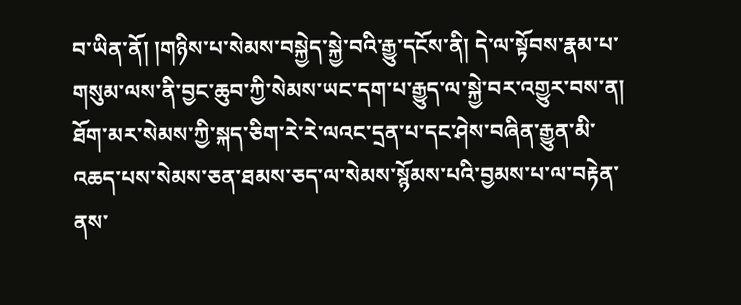བ་ཡིན་ནོ། །གཉིས་པ་སེམས་བསྐྱེད་སྐྱེ་བའི་རྒྱུ་དངོས་ནི། དེ་ལ་སྟོབས་རྣམ་པ་གསུམ་ལས་ནི་བྱང་ཆུབ་ཀྱི་སེམས་ཡང་དག་པ་རྒྱུད་ལ་སྐྱེ་བར་འགྱུར་བས་ན། ཐོག་མར་སེམས་ཀྱི་སྐད་ཅིག་རེ་རེ་ལའང་དྲན་པ་དང་ཤེས་བཞིན་རྒྱུན་མི་འཆད་པས་སེམས་ཅན་ཐམས་ཅད་ལ་སེམས་སྙོམས་པའི་བྱམས་པ་ལ་བརྟེན་ནས་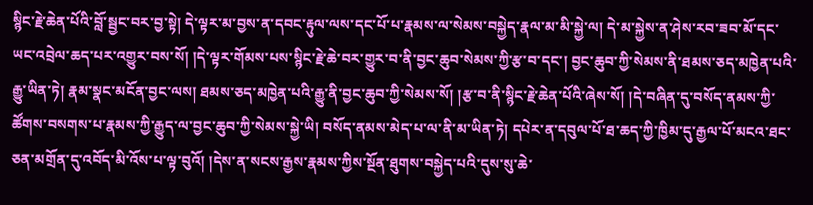སྙིང་རྗེ་ཆེན་པོའི་བློ་སྦྱང་བར་བྱ་སྟེ། དེ་ལྟར་མ་བྱས་ན་དབང་རྟུལ་ལས་དང་པོ་པ་རྣམས་ལ་སེམས་བསྐྱེད་རྣལ་མ་མི་སྐྱེ་ལ། དེ་མ་སྐྱེས་ན་ཤེས་རབ་ཟབ་མོ་དང་ཡང་འབྲེལ་ཆད་པར་འགྱུར་བས་སོ། །དེ་ལྟར་གོམས་པས་སྙིང་རྗེ་ཆེ་བར་གྱུར་བ་ནི་བྱང་ཆུབ་སེམས་ཀྱི་རྩ་བ་དང་། བྱང་ཆུབ་ཀྱི་སེམས་ནི་ཐམས་ཅད་མཁྱེན་པའི་རྒྱུ་ཡིན་ཏེ། རྣམ་སྣང་མངོན་བྱང་ལས། ཐམས་ཅད་མཁྱེན་པའི་རྒྱུ་ནི་བྱང་ཆུབ་ཀྱི་སེམས་སོ། །རྩ་བ་ནི་སྙིང་རྗེ་ཆེན་པོའི་ཞེས་སོ། །དེ་བཞིན་དུ་བསོད་ནམས་ཀྱི་ཚོགས་བསགས་པ་རྣམས་ཀྱི་རྒྱུད་ལ་བྱང་ཆུབ་ཀྱི་སེམས་སྐྱེ་ཡི། བསོད་ནམས་མེད་པ་ལ་ནི་མ་ཡིན་ཏེ། དཔེར་ན་དབུལ་པོ་ཐ་ཆད་ཀྱི་ཁྱིམ་དུ་རྒྱལ་པོ་མངའ་ཐང་ཅན་མགྲོན་དུ་འབོད་མི་འོས་པ་ལྟ་བུའོ། །དེས་ན་སངས་རྒྱས་རྣམས་ཀྱིས་སྔོན་ཐུགས་བསྐྱེད་པའི་དུས་སུ་ཆེ་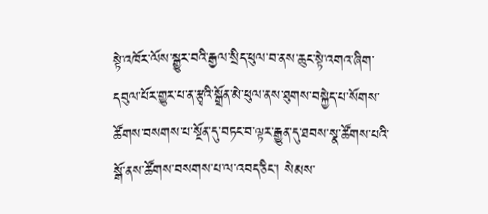སྟེ་འཁོར་ལོས་སྒྱུར་བའི་རྒྱལ་སྲིད་ཕུལ་བ་ནས་ཆུང་སྟེ་འགའ་ཞིག་དབུལ་པོར་གྱུར་པ་ན་རྩྭའི་སྒྲོན་མེ་ཕུལ་ནས་ཐུགས་བསྐྱེད་པ་སོགས་ཚོགས་བསགས་པ་སྔོན་དུ་བཏང་བ་ལྟར་རྒྱུན་དུ་ཐབས་སྣ་ཚོགས་པའི་སྒོ་ནས་ཚོགས་བསགས་པ་ལ་འབད་ཅིང་། སེམས་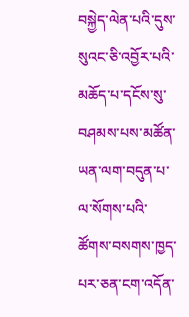བསྐྱེད་ལེན་པའི་དུས་སུའང་ཅི་འབྱོར་པའི་མཆོད་པ་དངོས་སུ་བཤམས་པས་མཚོན་ཡན་ལག་བདུན་པ་ལ་སོགས་པའི་ཚོགས་བསགས་ཁྱད་པར་ཅན་ངག་འདོན་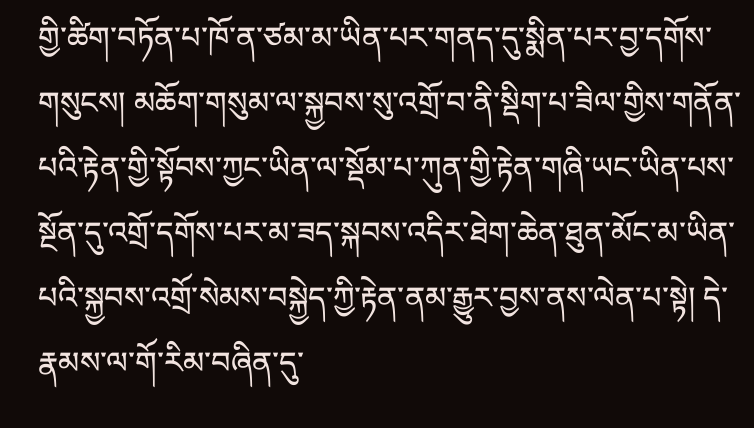གྱི་ཚིག་བཏོན་པ་ཁོ་ན་ཙམ་མ་ཡིན་པར་གནད་དུ་སྨིན་པར་བྱ་དགོས་གསུངས། མཆོག་གསུམ་ལ་སྐྱབས་སུ་འགྲོ་བ་ནི་སྡིག་པ་ཟིལ་གྱིས་གནོན་པའི་རྟེན་གྱི་སྟོབས་ཀྱང་ཡིན་ལ་སྡོམ་པ་ཀུན་གྱི་རྟེན་གཞི་ཡང་ཡིན་པས་སྔོན་དུ་འགྲོ་དགོས་པར་མ་ཟད་སྐབས་འདིར་ཐེག་ཆེན་ཐུན་མོང་མ་ཡིན་པའི་སྐྱབས་འགྲོ་སེམས་བསྐྱེད་ཀྱི་རྟེན་ནམ་རྒྱུར་བྱས་ནས་ལེན་པ་སྟེ། དེ་རྣམས་ལ་གོ་རིམ་བཞིན་དུ་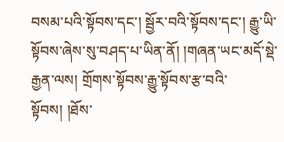བསམ་པའི་སྟོབས་དང་། སྦྱོར་བའི་སྟོབས་དང་། རྒྱུ་ཡི་སྟོབས་ཞེས་སུ་བཤད་པ་ཡིན་ནོ། །གཞན་ཡང་མདོ་སྡེ་རྒྱན་ལས། གྲོགས་སྟོབས་རྒྱུ་སྟོབས་རྩ་བའི་སྟོབས། །ཐོས་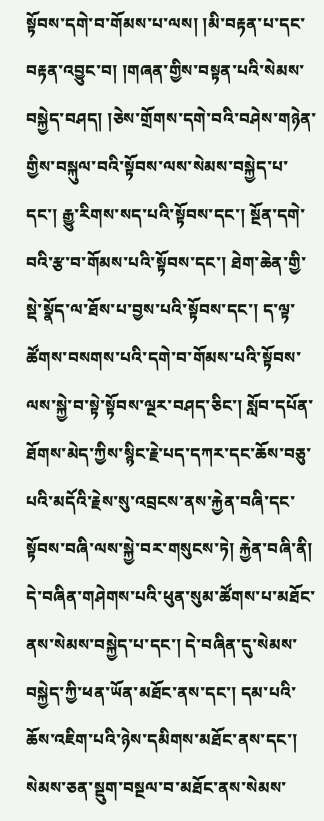སྟོབས་དགེ་བ་གོམས་པ་ལས། །མི་བརྟན་པ་དང་བརྟན་འབྱུང་བ། །གཞན་གྱིས་བསྟན་པའི་སེམས་བསྐྱེད་བཤད། །ཅེས་གྲོགས་དགེ་བའི་བཤེས་གཉེན་གྱིས་བསྐུལ་བའི་སྟོབས་ལས་སེམས་བསྐྱེད་པ་དང་། རྒྱུ་རིགས་སད་པའི་སྟོབས་དང་། སྔོན་དགེ་བའི་རྩ་བ་གོམས་པའི་སྟོབས་དང་། ཐེག་ཆེན་གྱི་སྡེ་སྣོད་ལ་ཐོས་པ་བྱས་པའི་སྟོབས་དང་། ད་ལྟ་ཚོགས་བསགས་པའི་དགེ་བ་གོམས་པའི་སྟོབས་ལས་སྐྱེ་བ་སྟེ་སྟོབས་ལྔར་བཤད་ཅིང་། སློབ་དཔོན་ཐོགས་མེད་ཀྱིས་སྙིང་རྗེ་པད་དཀར་དང་ཆོས་བཅུ་པའི་མདོའི་རྗེས་སུ་འབྲངས་ནས་རྐྱེན་བཞི་དང་སྟོབས་བཞི་ལས་སྐྱེ་བར་གསུངས་ཏེ། རྐྱེན་བཞི་ནི། དེ་བཞིན་གཤེགས་པའི་ཕུན་སུམ་ཚོགས་པ་མཐོང་ནས་སེམས་བསྐྱེད་པ་དང་། དེ་བཞིན་དུ་སེམས་བསྐྱེད་ཀྱི་ཕན་ཡོན་མཐོང་ནས་དང་། དམ་པའི་ཆོས་འཇིག་པའི་ཉེས་དམིགས་མཐོང་ནས་དང་། སེམས་ཅན་སྡུག་བསྔལ་བ་མཐོང་ནས་སེམས་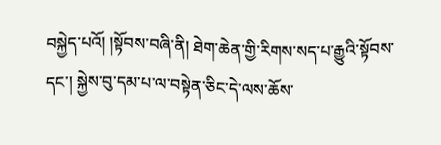བསྐྱེད་པའོ། །སྟོབས་བཞི་ནི། ཐེག་ཆེན་གྱི་རིགས་སད་པ་རྒྱུའི་སྟོབས་དང་། སྐྱེས་བུ་དམ་པ་ལ་བསྟེན་ཅིང་དེ་ལས་ཆོས་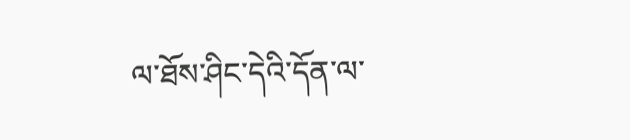ལ་ཐོས་ཤིང་དེའི་དོན་ལ་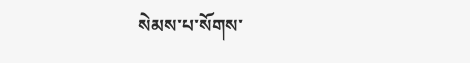སེམས་པ་སོགས་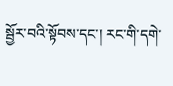སྦྱོར་བའི་སྟོབས་དང་། རང་གི་དགེ་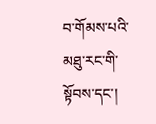བ་གོམས་པའི་མཐུ་རང་གི་སྟོབས་དང་།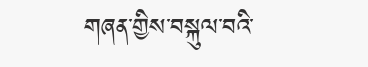གཞན་གྱིས་བསྐུལ་བའི་